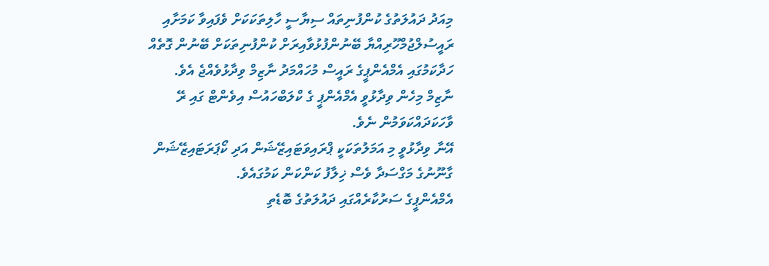މިއަދު ދައުލަތުގެ ކުންފުނިތައް ސިޔާސީ ހާލިތަކަކަށް ވެފައިވާ ކަމަށާއި ރައީސުލްޖުމްހޫރިއްޔާ ބޭނުންފުޅުވާއިރަށް ކުންފުނިތަކަށް ބޭނުން ގޮތެއް ހަދާކަމުގައި އެމްއެންޕީގެ ރައީސް މުހައްމަދު ނާޒިމް ވިދާޅުވެއްޖެ އެވެ.
ނާޒިމް މިހެން ވިދާޅުވީ އެމްއެންޕީ ގެ ކްލަބްހައުސް އިވެންޓް ގައި ރޭ ވާހަކަދައްކަވަމުން ނެވެ.
އޭނާ ވިދާޅުވީ މި އަމަލުތަކަކީ ޕްރައިވަޓައިޒޭޝަން އަދި ކޯޕަރަޓައިޒޭޝަން ގާނޫނުގެ މަގްސަދާ ވެސް ޚިލާފު ކަންކަން ކަމުގައެވެ.
އެމްއެންޕީގެ ސަރުކާރެއްގައި ދައުލަތުގެ ބޮޑެތި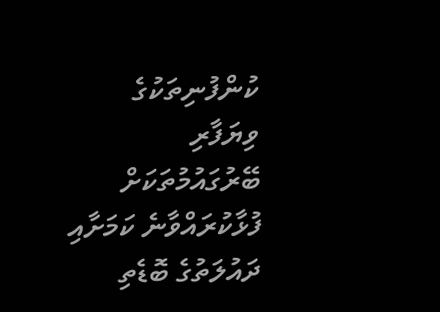ކުންފުނިތަކުގެ ވިޔަފާރި ބޭރުގައުމުތަކަށް ފުޅާކުރައްވާނެ ކަމަށާއި ދައުލަތުގެ ބޮޑެތި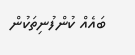ބައެއް ކުންފުނިތަކުން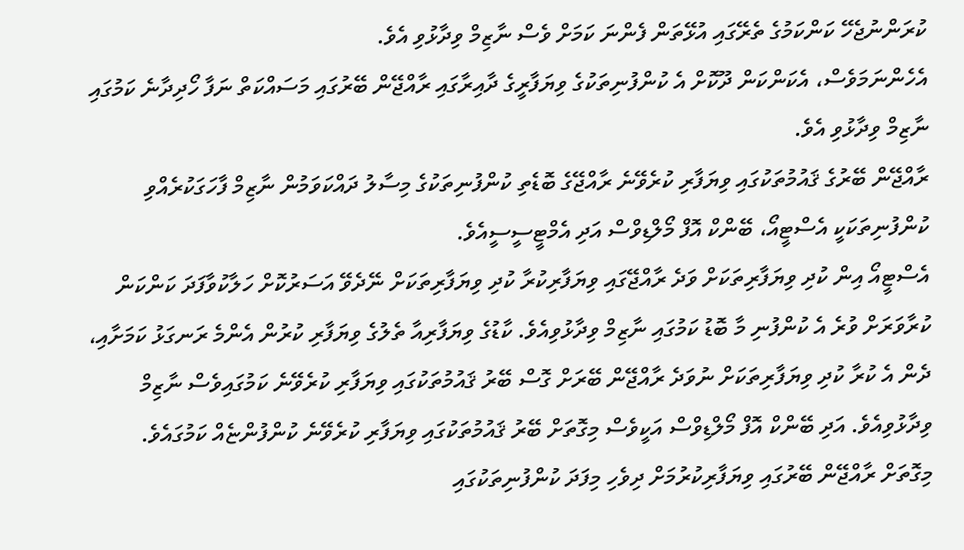ކުރަންނުޖެހޭ ކަންކަމުގެ ތެރޭގައި އުޅޭތަން ފެންނަ ކަމަށް ވެސް ނާޒިމް ވިދާޅުވި އެވެ.
އެހެންނަމަވެސް، އެކަންކަން ދޫކޮށް އެ ކުންފުނިތަކުގެ ވިޔަފާރީގެ ދާއިރާގައި ރާއްޖޭން ބޭރުގައި މަސައްކަތް ނަފާ ހޯދިދާނެ ކަމުގައި ނާޒިމް ވިދާޅުވި އެވެ.
ރާއްޖޭން ބޭރުގެ ޤައުމުތަކުގައި ވިޔަފާރި ކުރެވޭނެ ރާއްޖޭގެ ބޮޑެތި ކުންފުނިތަކުގެ މިސާލު ދައްކަވަމުން ނާޒިމް ފާހަގަކުރެއްވި ކުންފުނިތަކަކީ އެސްޓީއޯ، ބޭންކް އޮފް މޯލްޑިވްސް އަދި އެމްޓީސީސީއެވެ.
އެސްޓީއޯ އިން ކުދި ވިޔަފާރިތަކަށް ވަދެ ރާއްޖޭގައި ވިޔަފާރިކުރާ ކުދި ވިޔަފާރިތަކަށް ނޭދެވޭ އަސަރުކޮށް ހަލާކުވާފަދަ ކަންކަން ކުރާވަރަށް ވުރެ އެ ކުންފުނި މާ ބޮޑު ކަމުގައި ނާޒިމް ވިދާޅުވިއެވެ. ކާޑުގެ ވިޔަފާރިއާ ތެލުގެ ވިޔަފާރި ކުރުން އެންމެ ރަނގަޅު ކަމަށާއި، ދެން އެ ކުރާ ކުދި ވިޔަފާރިތަކަށް ނުވަދެ ރާއްޖޭން ބޭރަށް ގޮސް ބޭރު ޤައުމުތަކުގައި ވިޔަފާރި ކުރެވޭނެ ކަމުގައިވެސް ނާޒިމް ވިދާޅުވިއެވެ. އަދި ބޭންކް އޮފް މޯލްޑިވްސް އަކީވެސް މިގޮތަށް ބޭރު ޤައުމުތަކުގައި ވިޔަފާރި ކުރެވޭނެ ކުންފުންޏެއް ކަމުގައެވެ.
މިގޮތަށް ރާއްޖޭން ބޭރުގައި ވިޔަފާރިކުރުމަށް ދިވެހި މިފަދަ ކުންފުނިތަކުގައި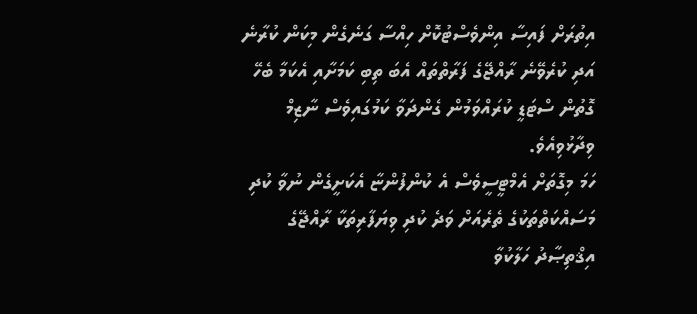އިތުރަށް ފައިސާ އިންވެސްޓުކޮށް ހިއްސާ ގަނެގެން މިކަން ކުރާނެ އަދި ކުރެވޭނެ ރާއްޖޭގެ ފަރާތްތައް އެބަ ތިބި ކަމަށާއި އެކަމާ ބެހޭ ގޮތުން ސްޓަޑީ ކުރައްވަމުން ގެންދަވާ ކަމުގައިވެސް ނާޒިމް ވިދާޅުވިއެވެ.
ހަމަ މިގޮތަށް އެމްޓީސީވެސް އެ ކުންފުންޏާ އެކަށީގެން ނުވާ ކުދި މަސައްކަތްތަކުގެ ތެރެއަށް ވަދެ ކުދި ވިޔަފާރިތަކާ ރާއްޖޭގެ އިޤްތިޞާދު ހަލާކުވާ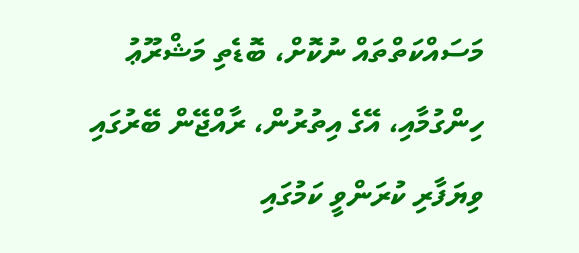މަސައްކަތްތައް ނުކޮށް، ބޮޑެތި މަޝްރޫޢު ހިންގުމާއި، އޭގެ އިތުރުން، ރާއްޖޭން ބޭރުގައި ވިޔަފާރި ކުރަންވީ ކަމުގައި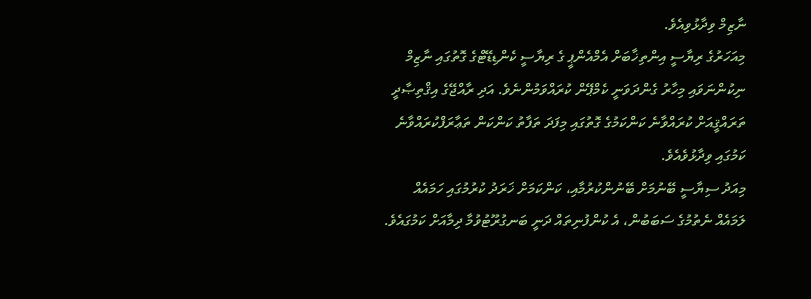ނާޒިމް ވިދާޅުވިއެވެ.
މިއަހަރުގެ ރިޔާސީ އިންތިޚާބަށް އެމްއެންޕީ ގެ ރިޔާސީ ކެންޑިޑޭޓްގެ ގޮތުގައި ނާޒިމް ނިކުންނަވައި މިހާރު ގެންދަވަނީ ކެމްޕޭން ކުރައްވަމުންނެވެ. އަދި ރާއްޖޭގެ އިޤްތިޞާދީ ތަރައްޤީއަށް ކުރައްވާނެ ކަންކަމުގެ ގޮތުގައި މިފަދަ ތަފާތު ކަންކަން ތަޢާރަފްކުރައްވާނެ ކަމުގައި ވިދާޅުވެއެވެ.
މިއަދު ސިޔާސީ ބޭނުމަށް ބޭނުންކުރުމާއި، ކަންކަމަށް ޚަރަދު ކުރުމުގައި ހަމައެއް ލަމައެއް ނެތުމުގެ ސަބަބުން، އެ ކުންފުނިތައް ދަނީ ބަނގުރޫޓުވުމާ ދިމާއަށް ކަމުގައެވެ.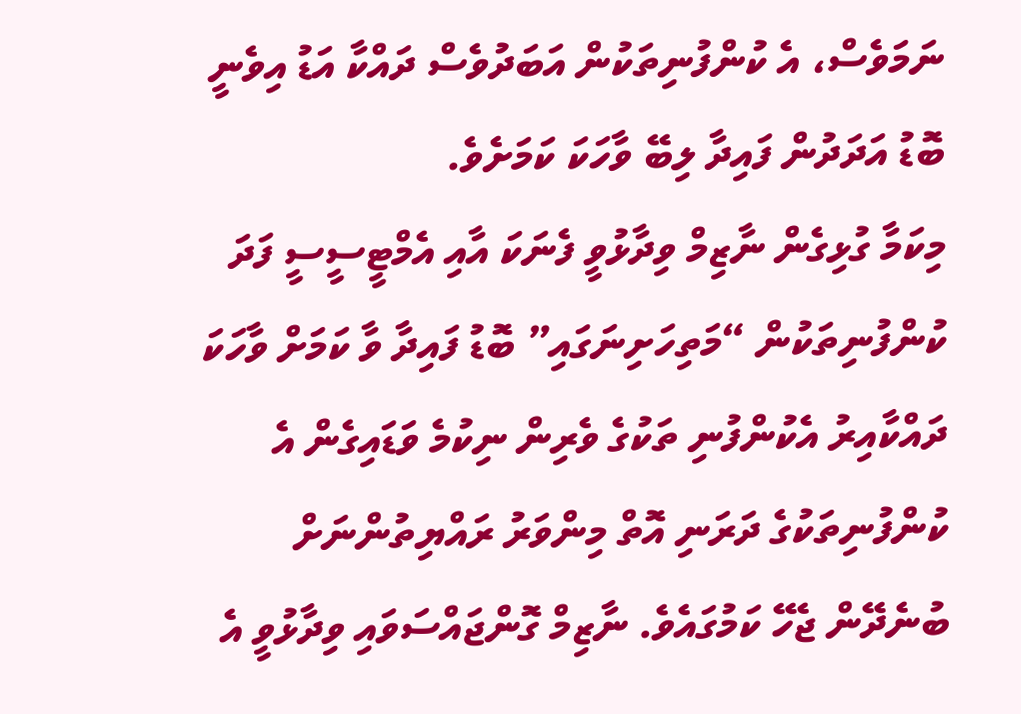ނަމަވެސް، އެ ކުންފުނިތަކުން އަބަދުވެސް ދައްކާ އަޑު އިވެނީ ބޮޑު އަދަދުން ފައިދާ ލިބޭ ވާހަކަ ކަމަށެވެ.
މިކަމާ ގުޅިގެން ނާޒިމް ވިދާޅުވީ ފެނަކަ އާއި އެމްޓީސީސީ ފަދަ ކުންފުނިތަކުން “މަތިހަށިނަގައި” ބޮޑު ފައިދާ ވާ ކަމަށް ވާހަކަ ދައްކާއިރު އެކުންފުނި ތަކުގެ ވެރިން ނިކުމެ ވަޑައިގެން އެ ކުންފުނިތަކުގެ ދަރަނި އޮތް މިންވަރު ރައްޔިތުންނަށް ބުނެދޭން ޖެހޭ ކަމުގައެވެ. ނާޒިމް ގޮންޖައްސަވައި ވިދާޅުވީ އެ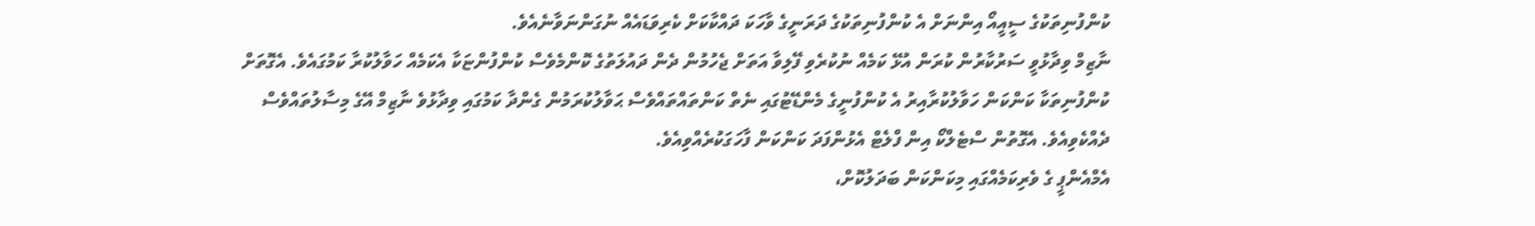ކުންފުނިތަކުގެ ސީއީއޯ އިންނަށް އެ ކުންފުނިތަކުގެ ދަރަނީގެ ވާހަކަ ދައްކާކަށް ކެރިވަޑައެއް ނުގަންނަވާނެއެވެ.
ނާޒިމް ވިދާޅުވީ ސަރުކާރުން ކުރަން އުޅޭ ކަމެއް ނުކުރެވި ފޭލިވާ އަތަށް ޖެހުމުން ދެން ދައުލަތުގެ ކޮންމެވެސް ކުންފުންޏަކާ އެކަމެއް ހަވާލުކުރާ ކަމުގައެވެ. އެގޮތަށް ކުންފުނިތަކާ ކަންކަން ހަވާލުކުރާއިރު އެ ކުންފުނީގެ މެންޑޭޓުގައި ނެތް ކަންތައްތައްވެސް ޙަވާލުކުރަމުން ގެންދާ ކަމުގައި ވިދާޅުވެ ނާޒިމް އޭގެ މިސާލުތައްވެސް ދެއްކެވިއެވެ. އެގޮތުން ސްޓެލްކޯ އިން ފްލެޓް އެޅުންފަދަ ކަންކަން ފާހަގަކުރެއްވިއެވެ.
އެމްއެންޕީ ގެ ވެރިކަމެއްގައި މިކަންކަން ބަދަލުކޮށް،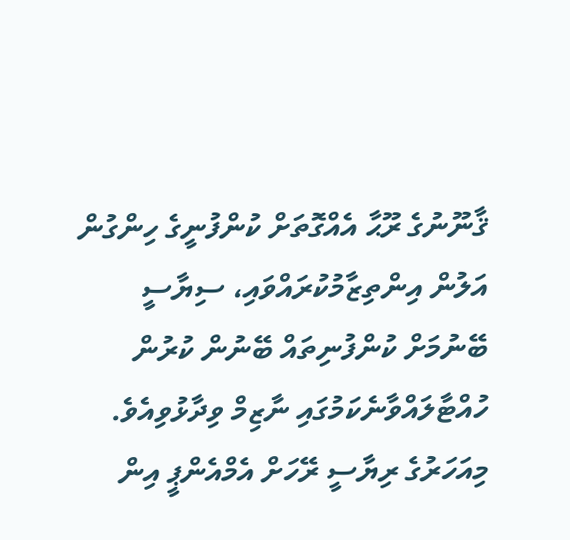ޤާނޫނުގެ ރޫޙާ އެއްގޮތަށް ކުންފުނީގެ ހިންގުން އަލުން އިންތިޒާމުކުރައްވައި، ސިޔާސީ ބޭނުމަށް ކުންފުނިތައް ބޭނުން ކުރުން ހުއްޓާލައްވާނެކަމުގައި ނާޒިމް ވިދާޅުވިއެވެ.
މިއަހަރުގެ ރިޔާސީ ރޭހަށް އެމްއެންޕީ އިން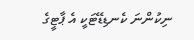ނިކުންނަ ކެނޑިޑޭޓަކީ އެ ޕާޓީގެ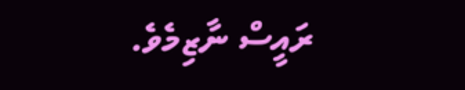ރައީސް ނާޒިމެވެ.